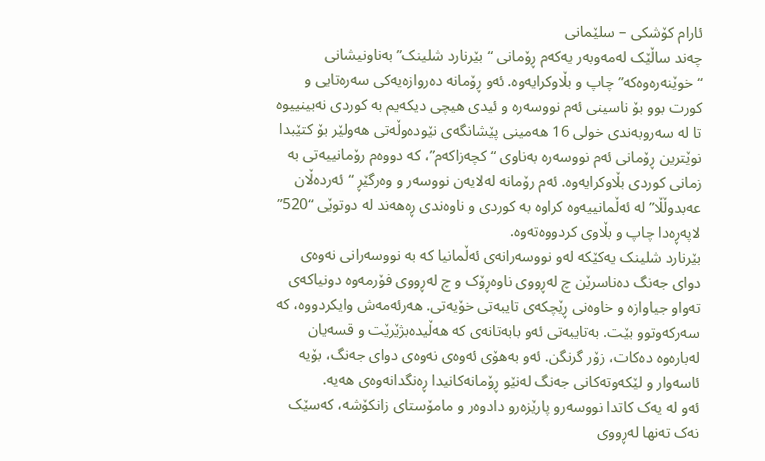ئارام كۆشكی – سلێمانی
چەند ساڵێک لەمەوبەر یەکەم ڕۆمانی “بێرنارد شلینک” بەناونیشانی “خوێنەرەوەکە” چاپ و بڵاوکرایەوە. ئەو ڕۆمانە دەروازەیەکی سەرەتایی و کورت بوو بۆ ناسینی ئەم نووسەرە و ئیدی هیچی دیکەیم بە کوردی نەبینییوە تا لە سەروبەندی خولی 16 هەمینی پێشانگەی نێودەوڵەتی هەولێر بۆ کتێبدا نوێترین ڕۆمانی ئەم نووسەرە بەناوی “کچەزاکەم”، کە دووەم رۆمانییەتی بە زمانی کوردی بڵاوکرایەوە. ئەم رۆمانە لەلایەن نووسەر و وەرگێڕ “ئەردەڵان عەبدوڵڵا” لە ئەڵمانییەوە کراوە بە کوردی و ناوەندی ڕەهەند لە دوتوێی “520” لاپەڕەدا چاپ و بڵاوی کردووەتەوە.
بێرنارد شلینک یەکێکە لەو نووسەرانەی ئەڵمانیا کە بە نووسەرانی نەوەی دوای جەنگ دەناسرێن چ لەڕووی ناوەڕۆک و چ لەڕووی فۆرمەوە دونیاکەی تەواو جیاوازە و خاوەنی ڕێچکەی تایبەتی خۆیەتی. هەرئەمەش وایکردووە، کە سەرکەوتوو بێت. بەتایبەتی ئەو بابەتانەی کە هەڵیدەبژێرێت و قسەیان لەبارەوە دەکات، زۆر گرنگن. ئەو بەهۆی ئەوەی نەوەی دوای جەنگ، بۆیە ئاسەوار و لێکەوتەکانی جەنگ لەنێو ڕۆمانەکانیدا ڕەنگدانەوەی هەیە.
ئەو لە یەک کاتدا نووسەرو پارێزەرو دادوەر و مامۆستای زانکۆشە، کەسێک نەک تەنها لەڕووی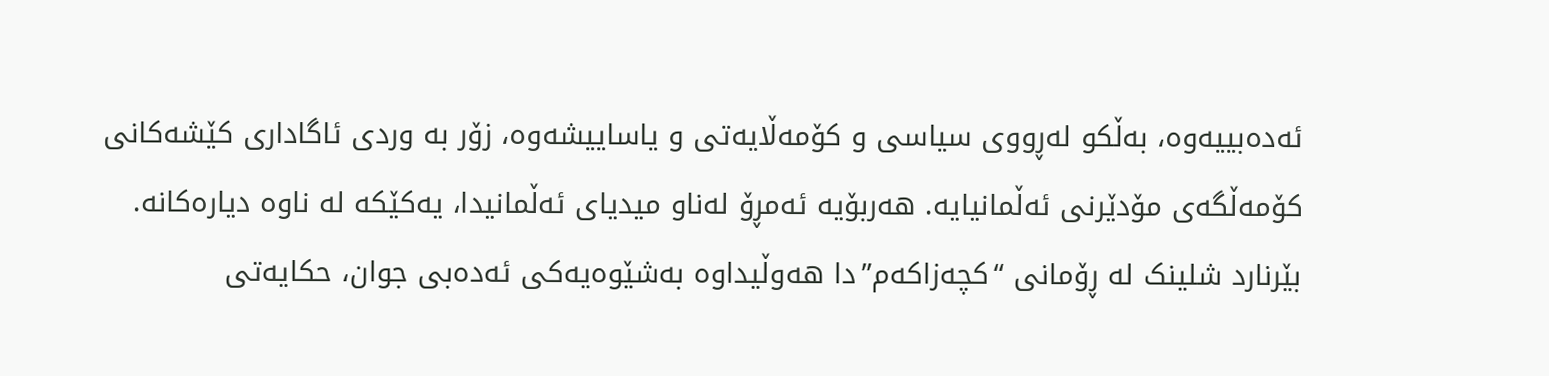ئەدەبییەوە، بەڵکو لەڕووی سیاسی و کۆمەڵایەتی و یاساییشەوە، زۆر بە وردی ئاگاداری کێشەکانی کۆمەڵگەی مۆدێرنی ئەڵمانیایە. هەربۆیە ئەمڕۆ لەناو میدیای ئەڵمانیدا، یەکێکە لە ناوە دیارەکانە.
بێرنارد شلینک لە ڕۆمانی “کچەزاکەم”دا هەوڵیداوە بەشێوەیەکی ئەدەبی جوان، حکایەتی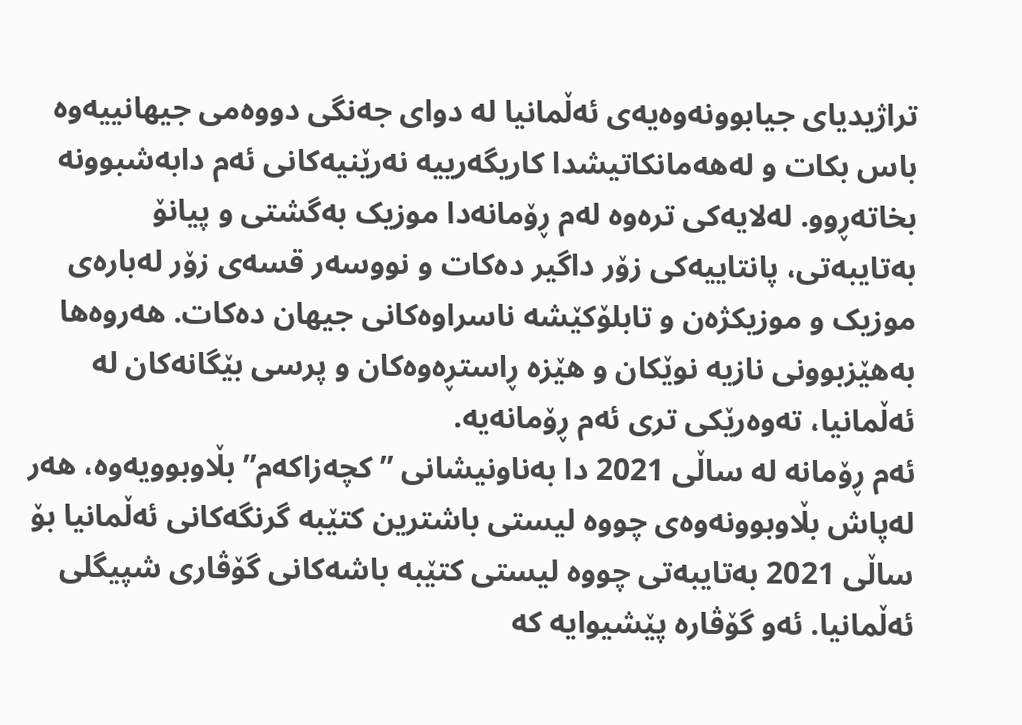تراژیدیای جیابوونەوەیەی ئەڵمانیا لە دوای جەنگی دووەمی جیهانییەوە باس بکات و لەهەمانکاتیشدا کاریگەرییە نەرێنیەکانی ئەم دابەشبوونە بخاتەڕوو. لەلایەکی ترەوە لەم ڕۆمانەدا موزیک بەگشتی و پیانۆ بەتایبەتی، پانتاییەکی زۆر داگیر دەکات و نووسەر قسەی زۆر لەبارەی موزیک و موزیکژەن و تابلۆکێشە ناسراوەکانی جیهان دەکات. هەروەها بەهێزبوونی نازیە نوێکان و هێزە ڕاستڕەوەکان و پرسی بێگانەکان لە ئەڵمانیا، تەوەرێکی تری ئەم ڕۆمانەیە.
ئەم ڕۆمانە لە ساڵی 2021 دا بەناونیشانی ” کچەزاکەم” بڵاوبوویەوە، هەر لەپاش بڵاوبوونەوەی چووە لیستی باشترین کتێبە گرنگەکانی ئەڵمانیا بۆ ساڵی 2021 بەتایبەتی چووە لیستی کتێبە باشەکانی گۆڤاری شپیگلی ئەڵمانیا. ئەو گۆڤارە پێشیوایە کە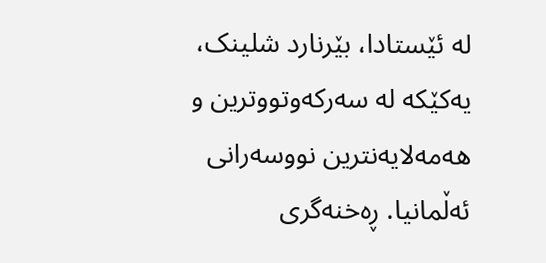لە ئێستادا، بێرنارد شلینک، یەکێکە لە سەرکەوتووترین و هەمەلایەنترین نووسەرانی ئەڵمانیا. ڕەخنەگری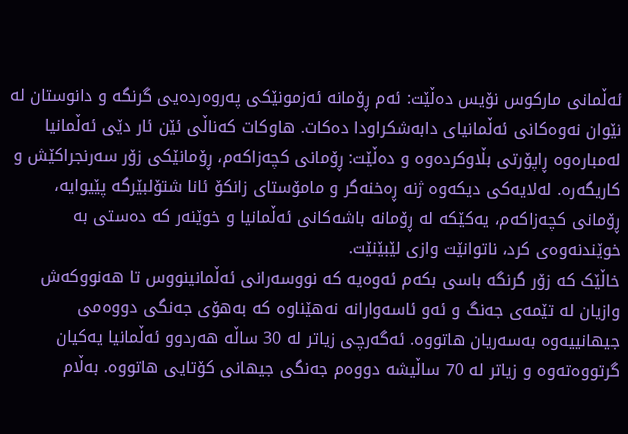ئەڵمانی مارکوس نۆیس دەڵێت: ئەم ڕۆمانە ئەزمونێکی پەروەردەیی گرنگە و دانوستان لە نێوان نەوەکانی ئەڵمانیای دابەشکراودا دەکات. هاوکات کەناڵی ئێن ئار دێی ئەڵمانیا لەمبارەوە ڕاپۆرتی بڵاوکردەوە و دەڵێت: ڕۆمانی کچەزاکەم، ڕۆمانێکی زۆر سەرنجراکێش و کاریگەرە. لەلایەکی دیکەوە ژنە ڕەخنەگر و مامۆستای زانکۆ ئانا شتۆلبێرگە پێیوایە، ڕۆمانی کچەزاکەم، یەکێکە لە ڕۆمانە باشەکانی ئەڵمانیا و خوێنەر کە دەستی بە خوێندنەوەی کرد، ناتوانێت وازی لێبێنێت.
خاڵێک کە زۆر گرنگە باسی بکەم ئەوەیە کە نووسەرانی ئەڵمانینووس تا هەنووکەش وازیان لە تێمەی جەنگ و ئەو ئاسەوارانە نەهێناوە کە بەهۆی جەنگی دووەمی جیهانییەوە بەسەریان هاتووە. ئەگەرچی زیاتر لە 30 ساڵە هەردوو ئەڵمانیا یەکیان گرتووەتەوە و زیاتر لە 70 ساڵیشە دووەم جەنگی جیهانی کۆتایی هاتووە. بەڵام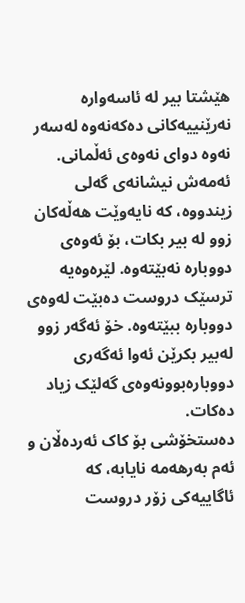هێشتا بیر لە ئاسەوارە نەرێنییەکانی دەکەنەوە لەسەر نەوە دوای نەوەی ئەڵمانی. ئەمەش نیشانەی گەلی زیندووە، کە نایەوێت هەڵەکان زوو لە بیر بکات، بۆ ئەوەی دووبارە نەبێتەوە. لێرەوەیە ترسێک دروست دەبێت لەوەی دووبارە ببێتەوە. خۆ ئەگەر زوو لەبیر بکرێن ئەوا ئەگەری دووبارەبوونەوەی گەلێک زیاد دەکات.
دەستخۆشی بۆ کاک ئەردەڵان و ئەم بەرهەمە نایابە، کە ئاگاییەکی زۆر دروست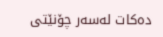دەکات لەسەر چۆنێتی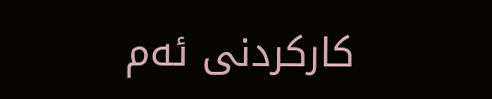کارکردنی ئەم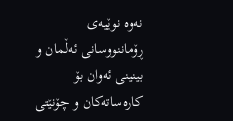نەوە نوێیەی ڕۆماننووسانی ئەڵمان و بینینی ئەوان بۆ کارەساتەکان و چۆنێتی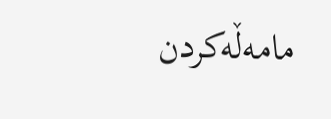مامەڵەکردن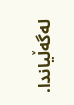لەگەڵیاندا.